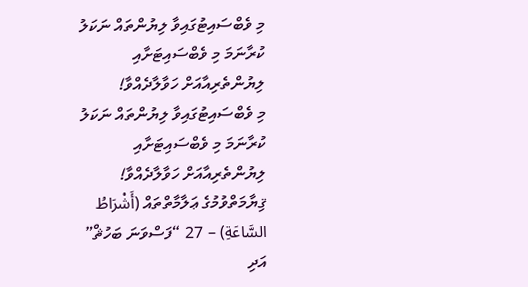މި ވެބްސައިޓުގައިވާ ލިޔުންތައް ނަކަލު ކުރާނަމަ މި ވެބްސައިޓަށާއި ލިޔުންތެރިއާއަށް ހަވާލާދެއްވާ!
މި ވެބްސައިޓުގައިވާ ލިޔުންތައް ނަކަލު ކުރާނަމަ މި ވެބްސައިޓަށާއި ލިޔުންތެރިއާއަށް ހަވާލާދެއްވާ!
ޤިޔާމަތްވުމުގެ ޢަލާމާތްތައް (أَشْرَاطُ السَّاعَةِ) – 27 “ފަސްވަނަ ބަހުޘް”
އަދި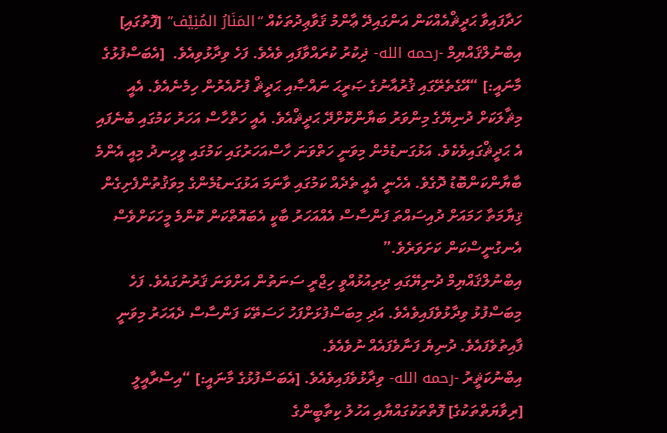ހަދާފައިވާ ޙަދީޘްއެއްކަން އަންގައިދޭ ޢާންމު ޤަވާޢިދުތަކެއް “المَنَارُ المُنِيْف” [ފޮތުގައި] އިބްނުލްޤައްޔިމް -رحمه الله- ޛިކުރު ކުރައްވާފައި ވެއެވެ. ފަހެ ވިދާޅުވިއެވެ.  [އެބަސްފުޅުގެ މާނައީ:] “އޭގެތެރޭގައި ޤުރުއާނުގެ ޞަރީޙަ ނައްޞާއި ޙަދީޘް ފުށުއެރުން ހިމެނެއެވެ. އެއީ މިޘާލަކަށް ދުނިޔޭގެ މިންވަރު ބަޔާންކޮށްދޭ ޙަދީޘްއެވެ. އެއީ ހަތްހާސް އަހަރު ކަމުގައި ބުނެފައި އެ ޙަދީޘްގައިވެކެވެ. އަޅުގަނޑުމެން މިވަނީ ހަތްވަނަ ހާސްއަހަރުގައި ކަމުގައި ވީހިނދު މިއީ އެންމެ ބާޔާންކަންބޮޑު ދޮގެވެ. އެހެނީ އެއީ ތެދެއް ކަމުގައި ވާނަމަ އަޅުގަނޑުމެންގެ މިވަޤުތުންފެށިގެން ޤިޔާމަތާ ހަމައަށް ދުއިސައްތަ ފަންސާސް އެއްއަހަރު ބާކީ އެބައޮތްކަން ކޮންމެ މީހަކަށްވެސް އެނގުނީސްކަން ކަށަވަރެވެ.”
އިބްނުލްޤައްޔިމް ދުނިޔޭގައި ދިރިއުޅުއްވީ ހިޖްރީ ސަނަތުން އަށްވަނަ ޤަރުނުގައެވެ. ފަހެ މިބަސްފުޅު ވިދާޅުވެފައިވެއެވެ. އަދި މިބަސްފުޅަށްފަހު ހަސަތޭކަ ފަންސާސް ދެއަހަރު މިވަނީ ފާއިތުވެފައެވެ. ދުނިޔެ ފަނާވެފައެއް ނުވެއެވެ.
އިބްނުކަޘީރު -رحمه الله- ވިދާޅުވެފައިވެއެވެ. [އެބަސްފުޅުގެ މާނައީ:] “އިސްރާއީލީ [ރިވާޔަތްތަކުގެ] ފޮތްތަކުގައްޔާއި އަހުލު ކިތާބީންގެ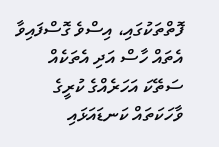ފޮތްތަކުގައި، އިސްވެ ގޮސްފައިވާ އެތައް ހާސް އަދި އެތަކެއް ސަތޭކަ އަހަރެއްގެ ކުރީގެ ވާހަކަތައް ކަނޑައަޅައި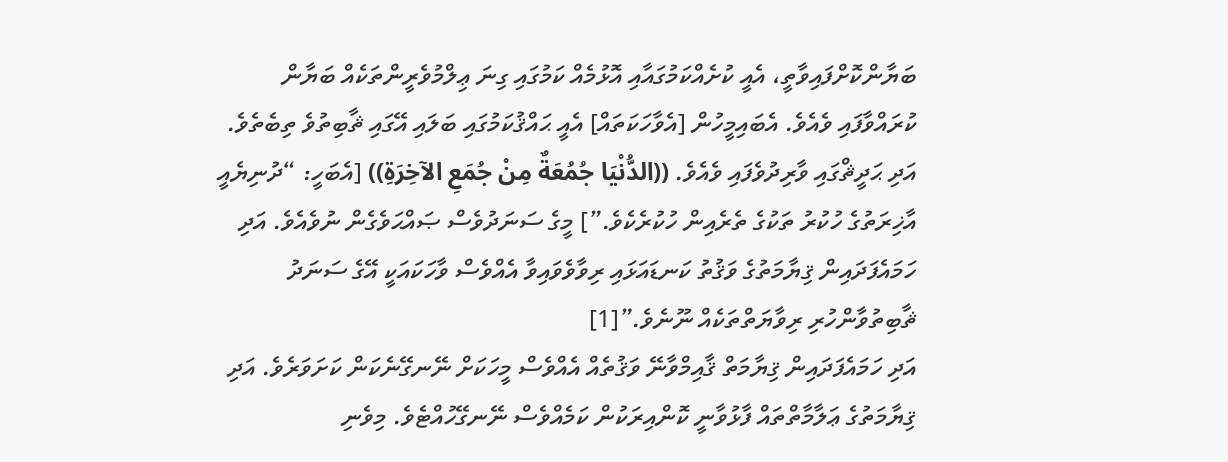ބަޔާންކޮށްފައިވާތީ، އެއީ ކުށެއްކަމުގައާއި އޮޅުމެއް ކަމުގައި ގިނަ ޢިލްމުވެރީންތަކެއް ބަޔާން ކުރައްވާފައި ވެއެވެ. އެބައިމީހުން [އެވާހަކަތައް] އެއީ ޙައްޤުކަމުގައި ބަލައި އޭގައި ޘާބިތުވެ ތިބެތެވެ. އަދި ޙަދީޘްގައި ވާރިދުވެފައި ވެއެވެ. ((الدُّنْيَا جُمُعَةٌ مِنْ جُمَعِ الآخِرَةِ)) [އެބަހީ: “ދުނިޔެއީ އާޚިރަތުގެ ހުކުރު ތަކުގެ ތެރެއިން ހުކުރެކެވެ.”] މީގެ ސަނަދުވެސް ޞައްޙަވެގެން ނުވެއެވެ. އަދި ހަމައެފަދައިން ޤިޔާމަތުގެ ވަޤުތު ކަނޑައަޅައި ރިވާވެވައިވާ އެއްވެސް ވާހަކައަކީ އޭގެ ސަނަދު ޘާބިތުވާންހުރި ރިވާޔަތްތަކެއް ނޫނެވެ.”[1]
އަދި ހަމައެފަދައިން ޤިޔާމަތް ޤާއިމްވާނޭ ވަޤުތެއް އެއްވެސް މީހަކަށް ނޭނގޭނެކަން ކަށަވަރެވެ. އަދި ޤިޔާމަތުގެ ޢަލާމާތްތައް ފާޅުވާނީ ކޮންއިރަކުން ކަމެއްވެސް ނޭނގޭހުއްޓެވެ. މިވެނި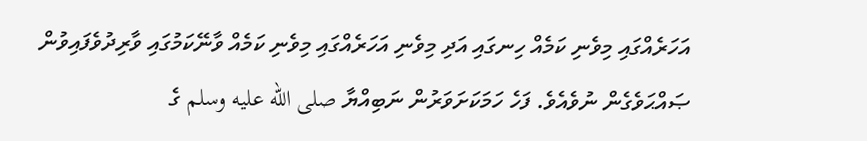އަހަރެއްގައި މިވެނި ކަމެއް ހިނގައި އަދި މިވެނި އަހަރެއްގައި މިވެނި ކަމެއް ވާނޭކަމުގައި ވާރިދުވެފައިވުން ޞައްޙަވެގެން ނުވެއެވެ. ފަހެ ހަމަކަށަވަރުން ނަބިއްޔާ صلى الله عليه وسلم ގެ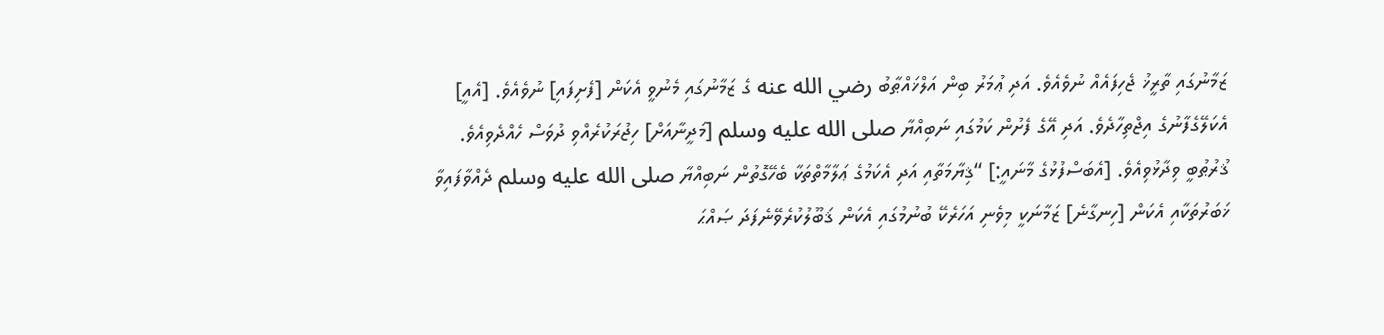ޒަމާނުގައި ތާރީޚު ޖެހިފައެއް ނުވެއެވެ. އަދި ޢުމަރު ބިން އަލްޚައްޠާބު رضي الله عنه ގެ ޒަމާނުގައި މެނުވީ އެކަން [ފެށިފައި] ނުވެއެވެ. [އެއީ] އެކަލޭގެފާނުގެ އިޖްތިހާދެވެ. އަދި އޭގެ ފެށުން ކަމުގައި ނަބިއްޔާ صلى الله عليه وسلم [މަދީނާއަށް] ހިޖުރަކުރެއްވި ދުވަސް ހެއްދެވިއެވެ.
ޤުރުޠުބީ ވިދާޅުވިއެވެ. [އެބަސްފުޅުގެ މާނައީ:] “ޤިޔާމަތާއި އަދި އެކަމުގެ ޢަލާމާތްތަކާ ބެހޭގޮތުން ނަބިއްޔާ صلى الله عليه وسلم ދެއްވާފައިވާ ޚަބަރުތަކާއި އެކަން [ހިނގާނެ] ޒަމާނަކީ މިވެނި އަހަރެކޭ ބުނުމުގައި އެކަން ޤަބޫލުކުރެވޭނެފަދަ ޞައްޙަ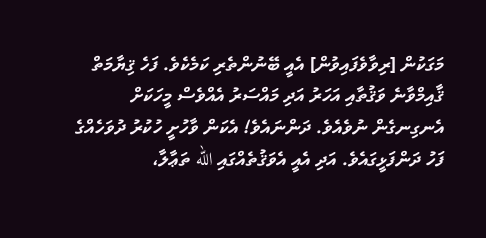މަގަކުން [ރިވާވެފައިވުން] އެއީ ބޭނުންތެރި ކަމެކެވެ. ފަހެ ޤިޔާމަތް ޤާއިމްވާނެ ވަޤުތާއި އަހަރު އަދި މައްސަރު އެއްވެސް މީހަކަށް އެނގިނގެން ނުވެއެވެ. ދަންނައެވެ! އެކަން ވާހުށީ ހުކުރު ދުވަހެއްގެ ފަހު ދަންފަޅީގައެވެ. އަދި އެއީ އެވަޤުތެއްގައި الله ތަޢާލާ،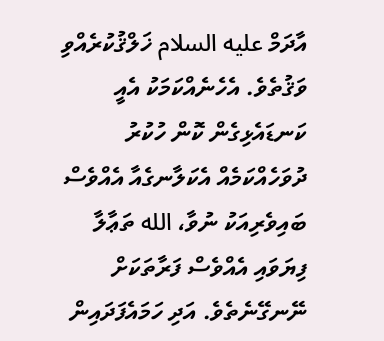އާދަމް عليه السلام ޚަލްޤުކުރެއްވި ވަޤުތެވެ. އެހެނެއްކަމަކު އެއީ ކަނޑައެޅިގެން ކޮން ހުކުރު ދުވަހެއްކަމެއް އެކަލާނގެއާ އެއްވެސް ބައިވެރިއަކު ނުވާ، الله ތަޢާލާ ފިޔަވައި އެއްވެސް ފަރާތަކަށް ނޭނގޭނެތެވެ. އަދި ހަމައެފަދައިން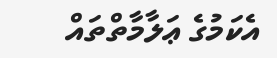އެކަމުގެ ޢަލާމާތްތައް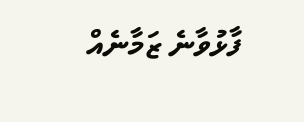ފާޅުވާނެ ޒަމާނެއް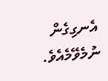އެނގިގެން ނުމެވޭމެއެވެ.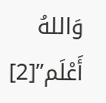وَاللهُ أَعْلَم”[2]